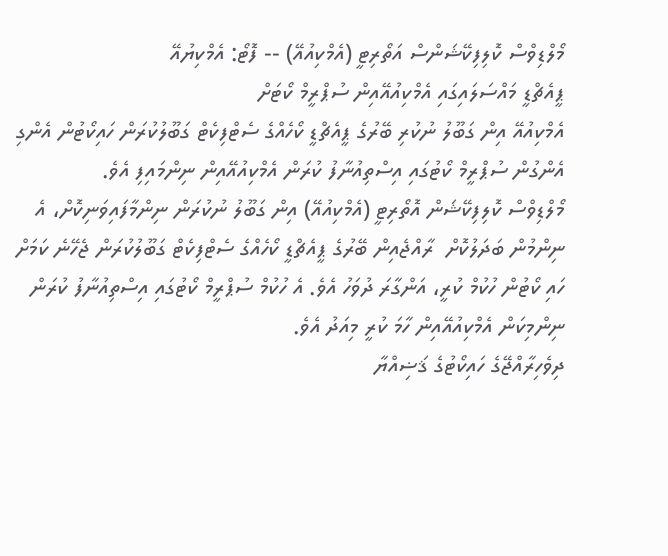މޯލްޑިވްސް ކޮލިފިކޭޝަންސް އަތޯރިޓީ (އެމްކިއުއޭ) -- ފޮޓޯ: އެމްކިޔުއޭ
ޕީއެޗްޑީ މައްސަލައިގައި އެމްކިއުއޭއިން ސުޕްރީމް ކޯޓަށް
އެމްކިއުއޭ އިން ގަބޫލު ނުކުރި ބޭރުގެ ޕީއެޗްޑީ ކޯހެއްގެ ސެޓްފިކެޓް ގަބޫލުކުރަން ހައިކޯޓުން އެންގި އެންގުން ސުޕްރީމް ކޯޓުގައި އިސްތިއުނާފު ކުރަން އެމްކިއުއޭއިން ނިންމައިފި އެވެ.
މޯލްޑިވްސް ކޮލިފިކޭޝަން އޮތޯރިޓީ (އެމްކިއުއޭ) އިން ގަބޫލު ނުކުރަން ނިންމާފައިވަނިކޮށް، އެ ނިންމުން ބަދަލުކޮށް  ރާއްޖެއިން ބޭރުގެ ޕީއެޗްޑީ ކޯހެއްގެ ސެޓްފިކެޓް ގަބޫލުކުރަން ޖެހޭނެ ކަމަށް ހައި ކޯޓުން ހުކުމް ކުރީ، އަންގާރަ ދުވަހު އެވެ. އެ ހުކުމް ސުޕްރީމް ކޯޓުގައި އިސްތިއުނާފު ކުރަން ނިންމިކަން އެމްކިއުއޭއިން ހާމަ ކުރީ މިއަދު އެވެ.
ދިވެހިރާއްޖޭގެ ހައިކޯޓުގެ ޤަޟިއްޔާ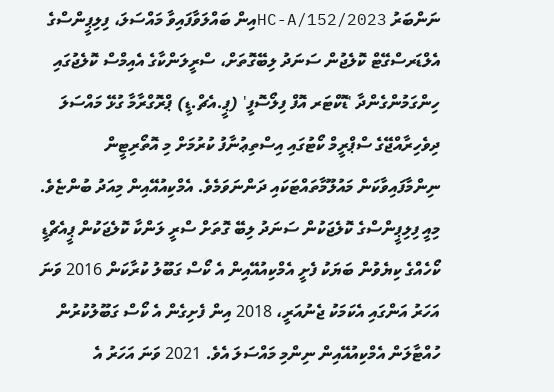ނަންބަރު 2023/HC-A/152އިން ބައްލަވާފައިވާ މައްސަލަ، ފިލިޕީންސްގެ އެލްޑަރސްގޭޓް ކޮލެޖުން ސަނަދު ލިބޭގޮތަށް، ސްރީލަންކާގެ އެއިމްސް ކޮލެޖުގައި ހިންގަމުންގެންދާ 'ޑޮކްޓަރ އޮފް ފިލޯސޮފީ' (ޕީ.އެޗް.ޑީ) ޕްރޮގްރާމާ ގުޅޭ މައްސަލަ ދިވެހިރާއްޖޭގެ ސްޕްރީމް ކޯޓުގައި އިސްތިޢުނާފު ކުރުމަށް މި އޮތޯރިޓީން ނިންމާފައިވާކަން މައުލޫމާތައްޓަކައި ދަންނަވަމެވެ. އެމްކިއުއޭއިން މިއަދު ބުންޏެވެ.
މިއީ ފިލިޕީންސްގެ ކޮލެޖަކުން ސަނަދު ލިބޭ ގޮތަށް ސްރީ ލަންކާ ކޮލެޖަކުން ޕީއެޗްޑީ ކޯހެއްގެ ކިޔެވުން ބަޔަކު ފެށީ އެމްކިއުއޭއިން އެ ކޯސް ގަބޫލު ކުރާކަން 2016 ވަނަ އަހަރު އަންގައި އެކަމަކު ޖެނުއަރީ، 2018 އިން ފެށިގެން އެ ކޯސް ގަބޫލުކުރުން ހުއްޓާލަން އެމްކިއުއޭއިން ނިންމި މައްސަލަ އެވެ. 2021 ވަނަ އަހަރު އެ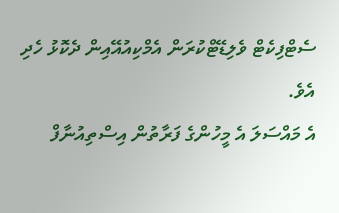ސެޓްފިކެޓް ވެލިޑޭޓްކުރަން އެމްކިއުއޭއިން ދެކޮޅު ހެދި އެވެ.
އެ މައްސަލަ އެ މީހުންގެ ފަރާތުން އިސްތިއުނާފް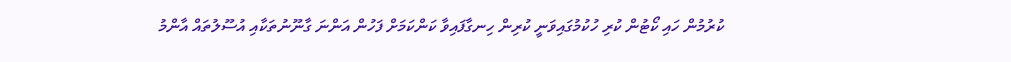ކުރުމުން ހައި ކޯޓުން ކުރި ހުކުމުގައިވަނީ ކުރިން ހިނގާފައިވާ ކަންކަމަށް ފަހުން އަންނަ ގާނޫނުތަކާއި އުސޫލުތައް އާންމު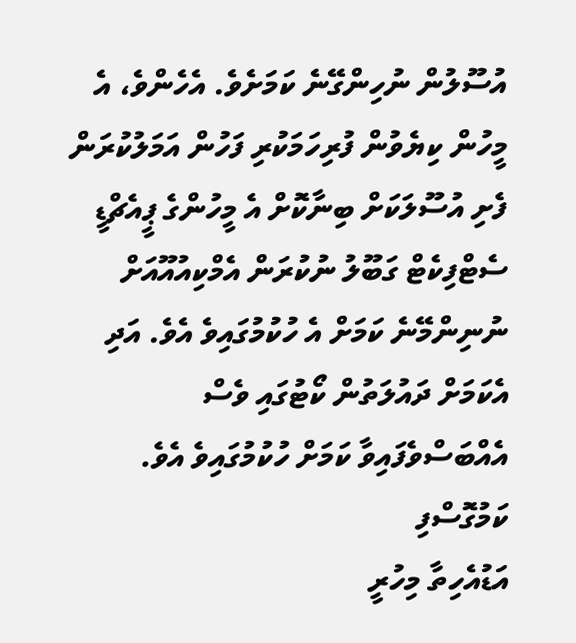އުސޫލުން ނުހިންގޭނެ ކަމަށެވެ. އެހެންވެ، އެ މީހުން ކިޔެވުން ފުރިހަމަކުރި ފަހުން އަމަލުކުރަން ފެށި އުސޫލަކަށް ބިނާކޮށް އެ މީހުންގެ ޕީއެޗްޑީ ސެޓްފިކެޓް ގަބޫލު ނުކުރަން އެމްކިއުއޫއަށް ނުނިންމޭނެ ކަމަށް އެ ހުކުމުގައިވެ އެވެ. އަދި އެކަމަށް ދައުލަތުން ކޯޓުގައި ވެސް އެއްބަސްވެފައިވާ ކަމަށް ހުކުމުގައިވެ އެވެ.
ކަމުގޮސްފި
އަޑުއެހިތާ މިހުރީ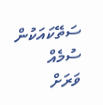ސަތޭކައަކުން ސުމެއް
ވަރަށް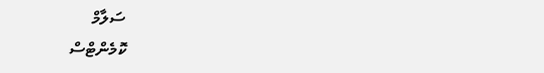ސަލާމް
ކޮމެންޓްސް